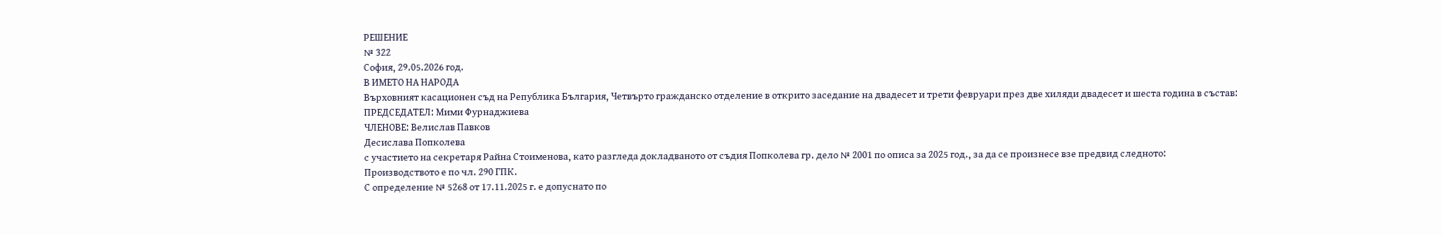РЕШЕНИЕ
№ 322
София, 29.05.2026 год.
В ИМЕТО НА НАРОДА
Върховният касационен съд на Република България, Четвърто гражданско отделение в открито заседание на двадесет и трети февруари през две хиляди двадесет и шеста година в състав:
ПРЕДСЕДАТЕЛ: Мими Фурнаджиева
ЧЛЕНОВЕ: Велислав Павков
Десислава Попколева
с участието на секретаря Райна Стоименова, като разгледа докладваното от съдия Попколева гр. дело № 2001 по описа за 2025 год., за да се произнесе взе предвид следното:
Производството е по чл. 290 ГПК.
С определение № 5268 от 17.11.2025 г. е допуснато по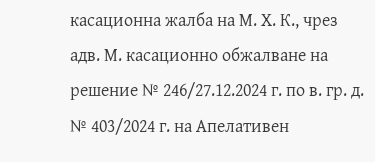касационна жалба на М. Х. К., чрез адв. М. касационно обжалване на решение № 246/27.12.2024 г. по в. гр. д. № 403/2024 г. на Апелативен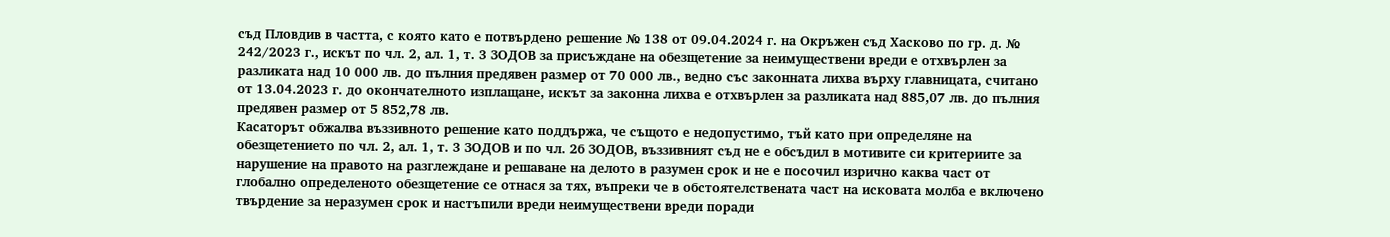съд Пловдив в частта, с която като е потвърдено решение № 138 от 09.04.2024 г. на Окръжен съд Хасково по гр. д. № 242/2023 г., искът по чл. 2, ал. 1, т. 3 ЗОДОВ за присъждане на обезщетение за неимуществени вреди е отхвърлен за разликата над 10 000 лв. до пълния предявен размер от 70 000 лв., ведно със законната лихва върху главницата, считано от 13.04.2023 г. до окончателното изплащане, искът за законна лихва е отхвърлен за разликата над 885,07 лв. до пълния предявен размер от 5 852,78 лв.
Касаторът обжалва въззивното решение като поддържа, че същото е недопустимо, тъй като при определяне на обезщетението по чл. 2, ал. 1, т. 3 ЗОДОВ и по чл. 2б ЗОДОВ, въззивният съд не е обсъдил в мотивите си критериите за нарушение на правото на разглеждане и решаване на делото в разумен срок и не е посочил изрично каква част от глобално определеното обезщетение се отнася за тях, въпреки че в обстоятелствената част на исковата молба е включено твърдение за неразумен срок и настъпили вреди неимуществени вреди поради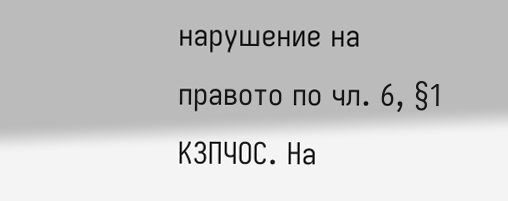нарушение на правото по чл. 6, §1 КЗПЧОС. На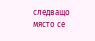следващо място се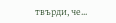твърди, че...